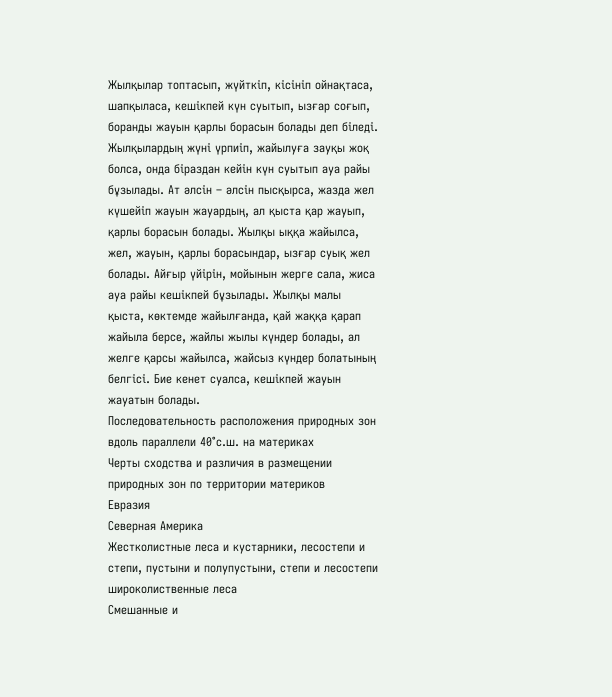Жылқылар топтасып, жүйткіп, кісініп ойнақтаса, шапқыласа, кешікпей күн суытып, ызғар соғып, боранды жауын қарлы борасын болады деп біледі. Жылқылардың жүні үрпиіп, жайылуға зауқы жоқ болса, онда біраздан кейін күн суытып ауа райы бұзылады. Ат әлсін – әлсін пысқырса, жазда жел күшейіп жауын жауардың, ал қыста қар жауып, қарлы борасын болады. Жылқы ыққа жайылса, жел, жауын, қарлы борасындар, ызғар суық жел болады. Айғыр үйірін, мойынын жерге сала, жиса ауа райы кешікпей бұзылады. Жылқы малы қыста, көктемде жайылғанда, қай жаққа қарап жайыла берсе, жайлы жылы күндер болады, ал желге қарсы жайылса, жайсыз күндер болатының белгісі. Бие кенет суалса, кешікпей жауын жауатын болады.
Последовательность расположения природных зон вдоль параллели 40°с.ш. на материках
Черты сходства и различия в размещении природных зон по территории материков
Евразия
Северная Америка
Жестколистные леса и кустарники, лесостепи и степи, пустыни и полупустыни, степи и лесостепи широколиственные леса
Смешанные и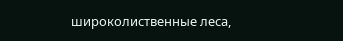широколиственные леса,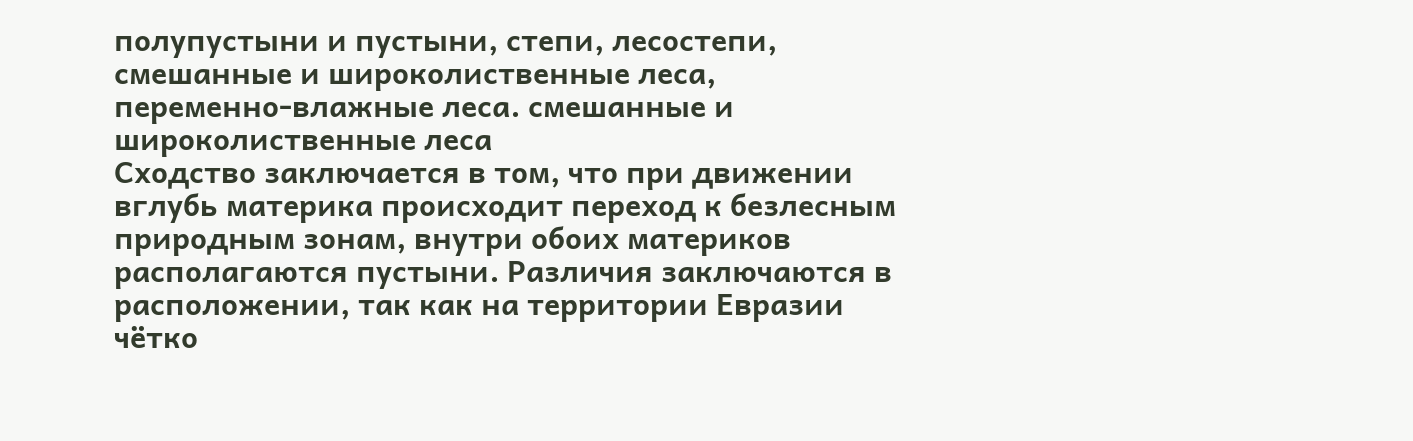полупустыни и пустыни, степи, лесостепи, смешанные и широколиственные леса,
переменно-влажные леса. смешанные и широколиственные леса
Сходство заключается в том, что при движении вглубь материка происходит переход к безлесным природным зонам, внутри обоих материков располагаются пустыни. Различия заключаются в расположении, так как на территории Евразии чётко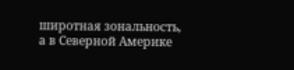широтная зональность, а в Северной Америке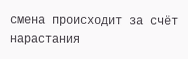смена происходит за счёт нарастания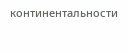континентальности